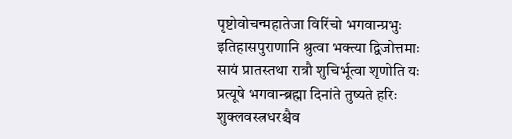पृष्टोवोचन्महातेजा विरिंचो भगवान्प्रभुः
इतिहासपुराणानि श्रुत्वा भक्त्या द्विजोत्तमाः
सायं प्रातस्तथा रात्रौ शुचिर्भूत्वा शृणोति यः
प्रत्यूषे भगवान्ब्रह्मा दिनांते तुष्यते हरिः
शुक्लवस्त्रधरश्चैव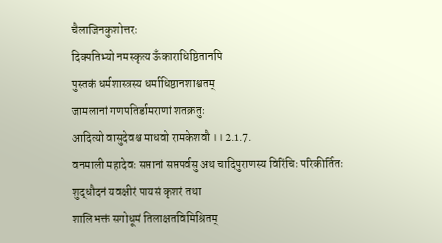चैलाजिनकुशोत्तरः
दिक्पतिभ्यो नमस्कृत्य ऊँकाराधिष्ठितानपि
पुस्तकं धर्मशास्त्रस्य धर्माधिष्ठानशाश्वतम्
जामलानां गणपतिर्डामराणां शतक्रतुः
आदित्यो वासुदेवश्च माधवो रामकेशवौ ।। 2.1.7.
वनमाली महादेवः सप्तानां सप्तपर्वसु अथ चादिपुराणस्य विरिंचिः परिकीर्तितः
शुद्धौदनं यवक्षीरं पायसं कृशरं तथा
शालिभक्तं सगोधूमं तिलाक्षतविमिश्रितम्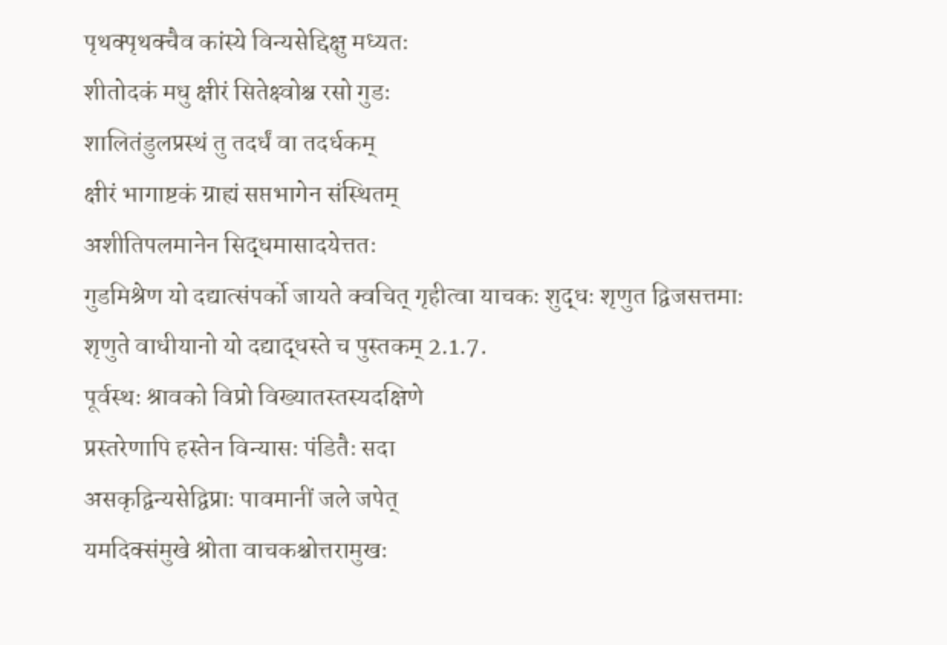पृथक्पृथक्चैव कांस्ये विन्यसेद्दिक्षु मध्यतः
शीतोदकं मधु क्षीरं सितेक्ष्वोश्च रसो गुडः
शालितंडुलप्रस्थं तु तदर्धं वा तदर्धकम्
क्षीरं भागाष्टकं ग्राह्यं सप्तभागेन संस्थितम्
अशीतिपलमानेन सिद्धमासादयेत्ततः
गुडमिश्रेण यो दद्यात्संपर्को जायते क्वचित् गृहीत्वा याचकः शुद्धः शृणुत द्विजसत्तमाः
शृणुते वाधीयानो यो दद्याद्धस्ते च पुस्तकम् 2.1.7.
पूर्वस्थः श्रावको विप्रो विख्यातस्तस्यदक्षिणे
प्रस्तरेणापि हस्तेन विन्यासः पंडितैः सदा
असकृद्विन्यसेद्विप्राः पावमानीं जले जपेत्
यमदिक्संमुखे श्रोता वाचकश्चोत्तरामुखः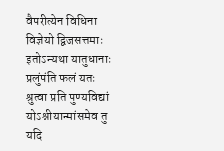वैपरीत्येन विधिना विज्ञेयो द्विजसत्तमाः
इतोऽन्यथा यातुधानाः प्रलुंपंति फलं यतः
श्रुत्वा प्रति पुण्यविद्यां योऽश्नीयान्मांसमेव तु
यदि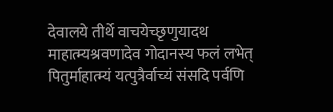देवालये तीर्थे वाचयेच्छृणुयादथ
माहात्म्यश्रवणादेव गोदानस्य फलं लभेत् पितुर्माहात्म्यं यत्पुत्रैर्वाच्यं संसदि पर्वणि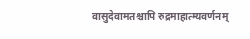वासुदेवामतश्चापि रुद्रमाहात्म्यवर्णनम्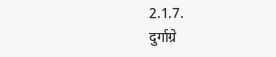2.1.7.
दुर्गाग्रे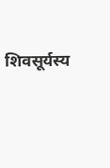शिवसूर्यस्य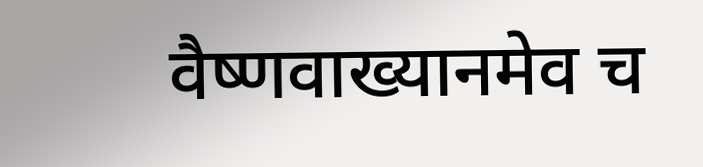वैष्णवाख्यानमेव च